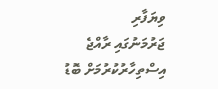ވިޔަފާރި
ޖަރުމަނުގައި ރާއްޖެ އިސްތިހާރުކުރުމަށް ބޮޑު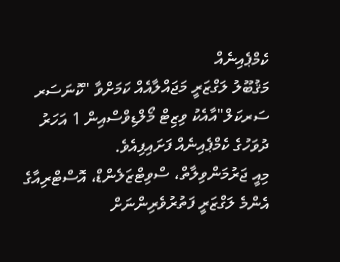ކެމްޕެއިނެއް
މަޤުބޫލު ލަގްޒަރީ މަޖައްލާއެއް ކަމަށްވާ "ކޮނަސަރ ސަރކަލް"އާއެކު ވިޒިޓް މޯލްޑިވްސްއިން 1 އަހަރު ދުވަހުގެ ކެމްޕެއިނެއް ފަށައިފިއެވެ.
މިއީ ޖަރުމަންވިލާތް، ސްވިޓްޒަލެންޑް، އޮސްޓްރިއާގެ އެންމެ ލަގްޒަރީ ފަތުރުވެރިންނަށް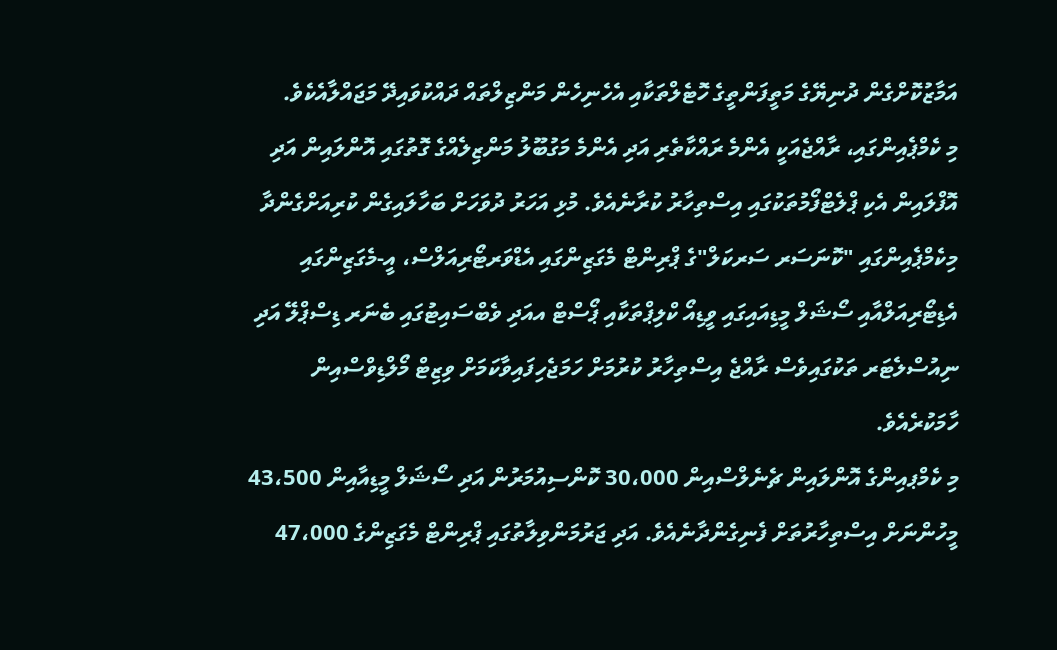އަމާޒުކޮށްގެން ދުނިޔޭގެ މަތީފަންތީގެ ހޮޓެލްތަކާއި އެހެނިހެން މަންޒިލްތައް ދައްކުވައިދޭ މަޖައްލާއެކެވެ.
މި ކެމްޕެއިންގައި، ރާއްޖެއަކީ އެންމެ ރައްކާތެރި އަދި އެންމެ މަގުބޫލު މަންޒިލެއްގެ ގޮތުގައި އޮންލައިން އަދި އޮފްލައިން އެކި ޕްލެޓްފޯމުތަކުގައި އިސްތިހާރު ކުރާނެއެވެ. މުޅި އަހަރު ދުވަހަށް ބަހާލައިގެން ކުރިއަށްގެންދާ މިކެމްޕެއިންގައި "ކޮނަސަރ ސަރކަލް"ގެ ޕްރިންޓް މެގަޒިންގައި އެޑްވަރޓޯރިއަލްސް، އީ-މެގަޒިންގައި އެޑިޓޯރިއަލްއާއި ސޯޝަލް މީޑިއައިގައި ވީޑިއޯ ކްލިޕްތަކާއި ޕޯސްޓް އއަދި ވެބްސައިޓުގައި ބެނަރ ޑިސްޕްލޭ އަދި ނިއުސްލެޓަރ ތަކުގައިވެސް ރާއްޖެ އިސްތިހާރު ކުރުމަށް ހަމަޖެހިފައިވާކަމަށް ވިޒިޓް މޯލްޑިވްސްއިން ހާމަކުރެއެވެ.
މި ކެމްޕއިންގެ އޮންލައިން ޗެނެލްސްއިން 30،000 ކޮންސިއުމަރުން އަދި ސޯޝަލް މީޑިއާއިން 43،500 މީހުންނަށް އިސްތިހާރުތަށް ފެނިގެންދާނެއެވެ. އަދި ޖަރުމަންވިލާތުގައި ޕްރިންޓް މެގަޒިންގެ 47،000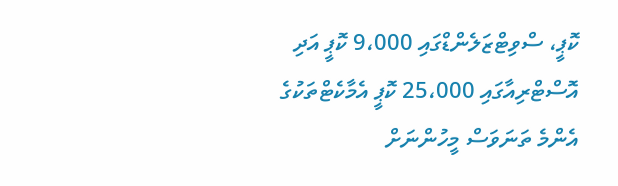ކޮޕީ، ސްވިޓްޒަލެންޑްގައި 9،000 ކޮޕީ އަދި އޮސްޓްރިއާގައި 25،000 ކޮޕީ އެމާކެޓްތަކުގެ އެންމެ ތަނަވަސް މީހުންނަށް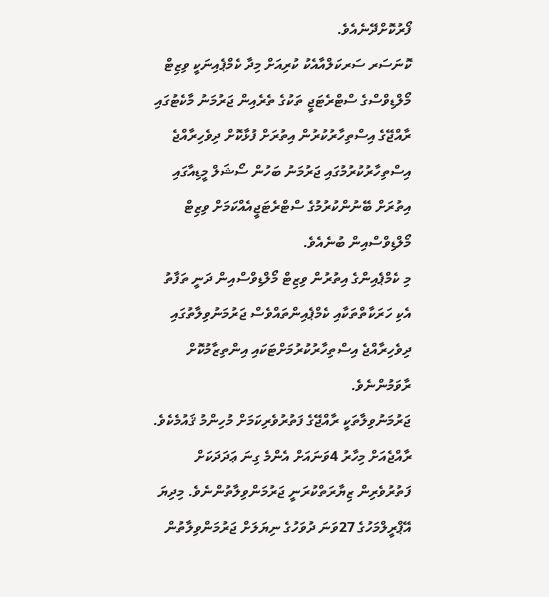ފޯރުކޮށްދޭނެއެވެ.
ކޮނަސަރ ސަރކަލްއާއެކު ކުރިއަށް މިދާ ކެމްޕެއިނަކީ ވިޒިޓް މޯލްޑިވްސްގެ ސްޓްރެޓަޖީ ތަކުގެ ތެރެއިން ޖަރުމަނު މާކެޓުގައި ރާއްޖޭގެ އިސްތިހާރުކުރުން އިތުރަށް ފުޅާކޮށް ދިވެހިރާއްޖެ އިސްތިހާރުކުރުމުގައި ޖަރުމަނު ބަހުން ސޯޝަލް މީޑިއާގައި އިތުރަށް ބޭނުންކުރުމުގެ ސްޓްރެޓަޖީއެއްކަމަށް ވިޒިޓް މޯލްޑިވްސްއިން ބުނެއެވެ.
މި ކެމްޕެއިންގެ އިތުރުން ވިޒިޓް މޯލްޑިވްސްއިން ދަނީ ތަފާތު އެކި ހަރަކާތްތަކާއި ކެމްޕެއިންތައްވެސް ޖަރުމަނުވިލާތުގައި ދިވެހިރާއްޖެ އިސްތިހާރުކުރުމަށްޓަކައި އިންތިޒާމުކޮށް ރާވަމުންނެވެ.
ޖަރުމަނުވިލާތަކީ ރާއްޖޭގެ ފަތުރުވެރިކަމަށް މުހިންމު ޤައުމެކެވެ. ރާއްޖެއަށް މިހާރު 4ވަނައަށް އެންމެ ގިނަ ޢަދަދަކަށް ފަތުރުވެރިން ޒިޔާރަތްކުރަނީ ޖަރުމަންވިލާތުންނެވެ. މިދިޔަ އޭޕްރީލްމަހުގެ 27ވަނަ ދުވަހުގެ ނިޔަލަށް ޖަރުމަންވިލާތުން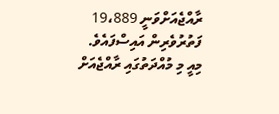ރާއްޖެއަށްވަނީ 19،889 ފަތުރުވެރިން އައިސްފައެވެ. މިއީ މި މުއްދަތުގައި ރާއްޖެއަށް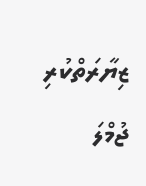ޒިޔާރަތްކުރި ޖުމްލަ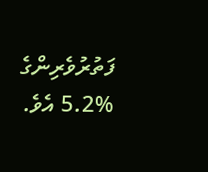ފަތުރުވެރިންގެ %5.2 އެވެ.